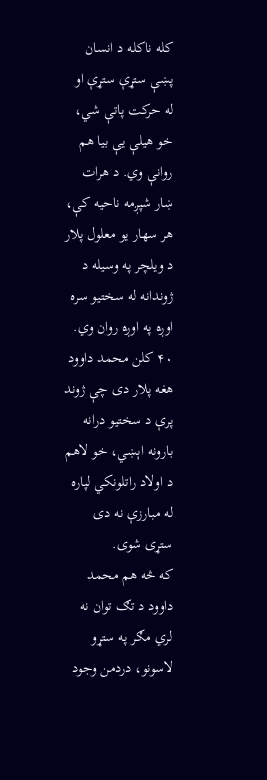کله ناکله د انسان پښې ستړې ستړې او له حرکت پاتې شي، خو هیلې یې بیا هم روانې وي. د هرات ښار شپږمه ناحیه کې، هر سهار یو معلول پلار د ویلچر په وسیله د ژوندانه له سختیو سره اوږه په اوږه روان وي.
۴۰ کلن محمد داوود هغه پلار دی چې ژوند پرې د سختیو درانه بارونه اېښي، خو لاهم د اولاد راتلونکي لپاره له مبارزې نه دی ستړی شوی.
که څه هم محمد داوود د تګ توان نه لري مګر په ستړو لاسونو، دردمن وجود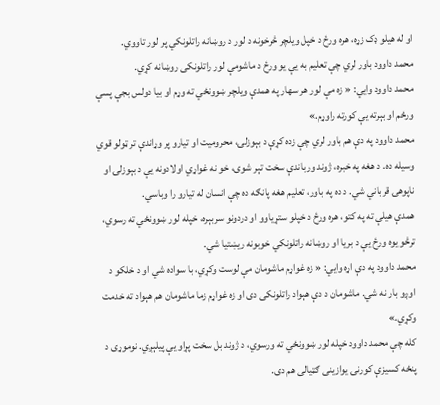او له هیلو ډک زړه، هره ورځ د خپل ویلچر څرخونه د لور د روښانه راتلونکي پر لور تاووي.
محمد داوود باور لري چې تعلیم به یې یو ورځ د ماشومې لور راتلونکی روښانه کړي.
محمد داوود وايي: « زه مې لور هر سهار په همدې ویلچر ښوونځي ته وړم او بیا دولس بجې پسې ورځم او بېرته یې کورته راوړم.»
محمد داوود په دې هم باور لري چې زده کړې د بېوزلۍ، محرومیت او تیارو پر وړاندې تر ټولو قوي وسیله ده. د هغه په خبره، ژوند ورباندې سخت تېر شوی، خو نه غواړي اولادونه یې د بېوزلۍ او ناپوهۍ قرباني شي. د ده په باور، تعلیم هغه پانګه ده چې انسان له تیارو را وباسي.
همدې هیلې ته په کتو، هره ورځ د خپلو ستړیاوو او دردونو سربېره، خپله لور ښوونځي ته رسوي، ترڅو یوه ورځ یې د بریا او روښانه راتلونکي خوبونه ریښتیا شي.
محمد داوود په دې اړه وايي: « زه غواړم ماشومان مې لوست وکړي، با سواده شي او د خلکو د اوږو بار نه شي. ماشومان د دې هېواد راتلونکی دی او زه غواړم زما ماشومان هم هېواد ته خدمت وکړي.»
کله چې محمد داوود خپله لور ښوونځي ته ورسوي، د ژوند بل سخت پړاو یې پیلېږي. نوموړی د پنځه کسیزې کورنۍ یوازینی ګټیالی هم دی.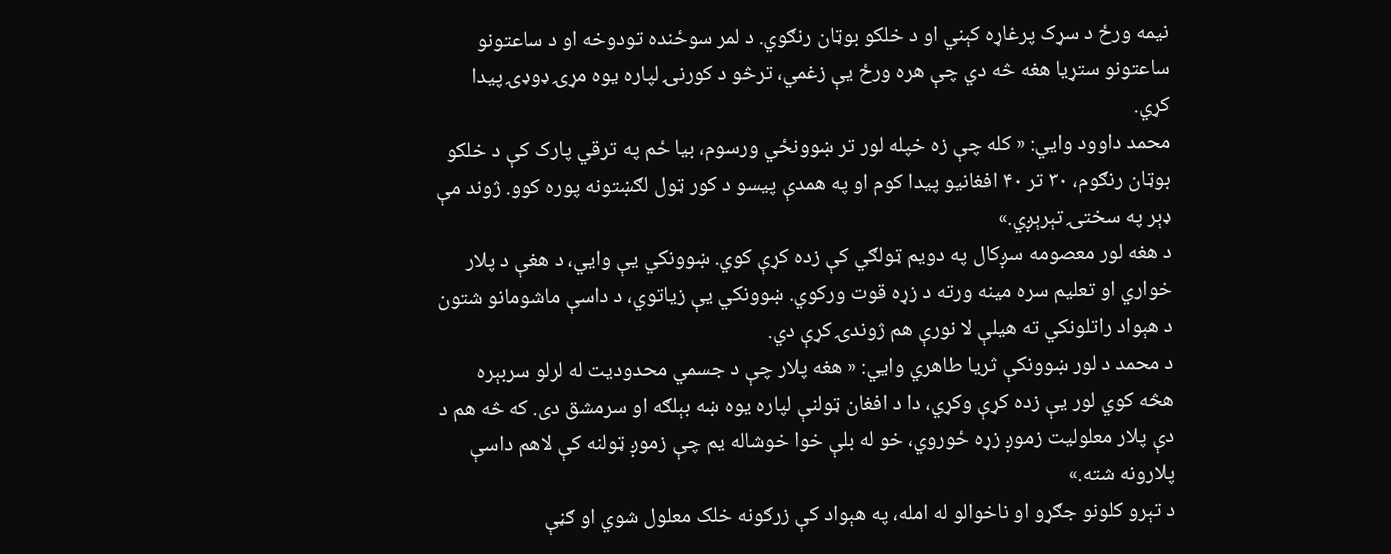نیمه ورځ د سړک پرغاړه کېني او د خلکو بوټان رنګوي. د لمر سوځنده تودوخه او د ساعتونو ساعتونو ستړیا هغه څه دي چې هره ورځ یې زغمي، ترڅو د کورنۍ لپاره یوه مړۍ ډوډۍ پیدا کړي.
محمد داوود وايي: « کله چې زه خپله لور تر ښوونځي ورسوم، بیا ځم په ترقي پارک کې د خلکو بوټان رنګوم، ۳۰ تر ۴۰ افغانیو پیدا کوم او په همدې پیسو د کور ټول لګښتونه پوره کوو. ژوند مې ډېر په سختۍ تېرېږي.»
د هغه لور معصومه سږکال په دویم ټولګي کې زده کړې کوي. ښوونکي یې وایي، د هغې د پلار خواري او تعلیم سره مینه ورته د زړه قوت ورکوي. ښوونکي یې زیاتوي، د داسې ماشومانو شتون د هېواد راتلونکي ته هیلې لا نورې هم ژوندۍ کړې دي.
د محمد د لور ښوونکې ثریا طاهري وايي: « هغه پلار چې د جسمي محدودیت له لرلو سربېره هڅه کوي لور یې زده کړې وکړي، دا د افغان ټولنې لپاره یوه ښه بېلګه او سرمشق دی. که څه هم د دې پلار معلولیت زموږ زړه ځوروي، خو له بلې خوا خوشاله یم چې زموږ ټولنه کې لاهم داسې پلارونه شته.»
د تېرو کلونو جګړو او ناخوالو له امله، په هېواد کې زرګونه خلک معلول شوي او ګڼې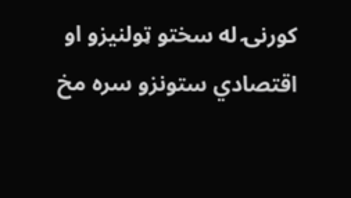کورنۍ له سختو ټولنیزو او اقتصادي ستونزو سره مخ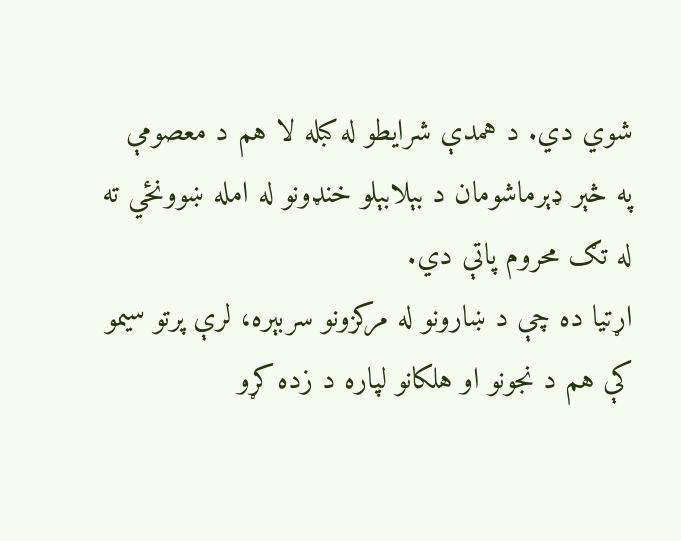شوي دي. د همدې شرایطو له کبله لا هم د معصومې په څېر ډېرماشومان د بېلابېلو خنډونو له امله ښوونځي ته له تګ محروم پاتې دي.
اړتیا ده چې د ښارونو له مرکزونو سربېره، لرې پرتو سیمو کې هم د نجونو او هلکانو لپاره د زده کړو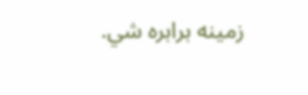زمینه برابره شي.